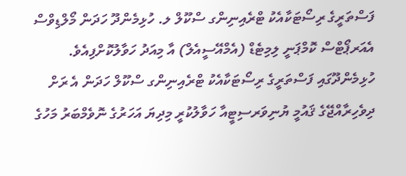ފަސްތަރީގެ ރިސޯޓަކާއެކު ޓްރެއިނިންގ ސްކޫލް ލ. ހުޅިމެންދޫ ހަދަން މޯލްޑިވްސް އެއަރޕޯޓްސް ކޮމްޕަނީ ލިމިޓެޑް (އެމްއޭސީއެލް) އާ މިއަދު ހަވާލުކޮށްފިއެވެ.
ހުޅިމެންދޫގައި ފަސްތަރީގެ ރިސޯޓަކާއެކު ޓްރެއިނިންގ ސްކޫލް ހަދަން އެ ރަށް ދިވެހިރާއްޖޭގެ ޤައުމީ ޔުނިވަރސިޓީއާ ހަވާލުކުރީ މިދިޔަ އަހަރުގެ ނޮވެމްބަރު މަހުގެ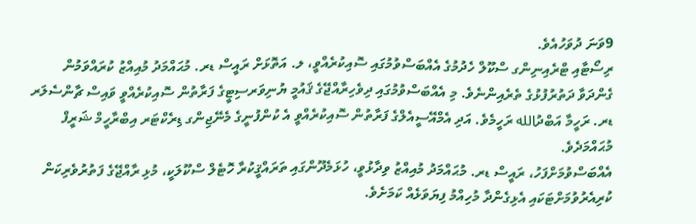9ވަނަ ދުވަހުއެވެ.
ރިސޯޓާއި ޓްރެއިނިންގ ސްކޫލް ހެދުމުގެ އެއްބަސްވުމުގައި ސޮއިކުރެއްވީ، ލ. އަތޮޅަށް ރައީސް ޑރ. މުޙައްމަދު މުއިއްޒު ކުރައްވަމުން ގެންދަވާ ދަތުރުފުޅުގެ ތެރެއިންނެވެ. މި އެއްބަސްވުމުގައި ދިވެހިރާއްޖޭގެ ޤައުމީ ޔުނިވަރސިޓީގެ ފަރާތުން ސޮއިކުރެއްވީ ވައިސް ޗާންސެލަރ ޑރ. ރަހީމާ އަބްދުالله ރަހީމެވެ. އަދި އެމްއޭސީއެލްގެ ފަރާތުން ސޮއިކުރެއްވީ އެ ކުންފުނީގެ މެނޭޖިންގ ޑިރެކްޓަރ އިބްރާހީމް ޝަރީފް މުޙައްމަދެވެ.
އެއްބަސްވުމަށްފަހު، ރައީސް ޑރ. މުޙައްމަދު މުއިއްޒު ވިދާޅުވީ، ހުޅަމެދޫންގައި ތަރައްޤީކުރާ ހޮޓެލް ސްކޫލަކީ، މުޅި ރާއްޖޭގެ ފަތުރުވެރިކަން ކުރިއެރުވުމަށްޓަކައި އެޅިގެންދާ މުހިއްމު ފިޔަވަޅެއް ކަމަށެވެ.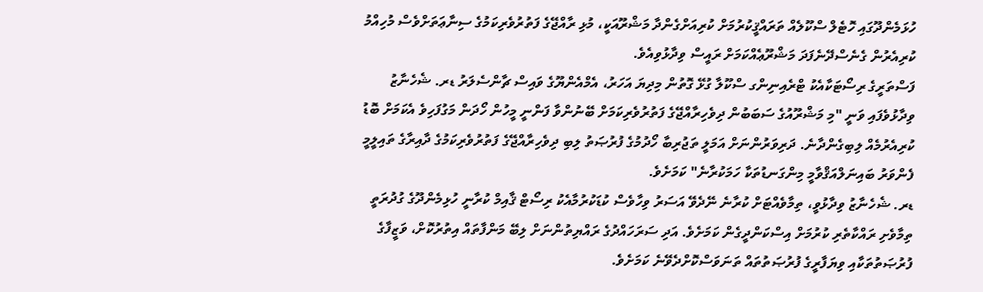ހުޅަމެންދޫގައި ހޮޓެލް ސްކޫލެއް ތަރައްޤީކުރުމަށް ކުރިއަށްގެންދާ މަޝްރޫއަކީ، މުޅި ރާއްޖޭގެ ފަތުރުވެރިކަމުގެ ސިނާޢަތަށްވެސް މުހިއްމު ކުރިއެރުން ގެނެސްދޭނެފަދަ މަޝްރޫޢެއްކަމަށް ރައީސް ވިދާޅުވިއެވެ.
ފަސްތަރީގެ ރިސޯޓަކާއެކު ޓްރެއިނިންގ ސްކޫލާ ގުޅޭ ގޮތުން މިދިޔަ އަހަރު، އެމްއެންޔޫގެ ވައިސް ޗާންސެލަރު ޑރ. ޝެހެނާޒު ވިދާޅުވެފައި ވަނީ "މި މަޝްރޫއުގެ ސަބަބުން ދިވެހިރާއްޖޭގެ ފަތުރުވެރިކަމަށް ބޭނުންވާ ފަންނީ މީހުން ހޯދަން މަގުފަހިވެ އެކަމަށް ބޮޑު ކުރިއެރުމެއް ލިބިގެންދާނެ. ދަރިވަރުންނަށް އަމަލީ ތަޖުރިބާ ހޯދުމުގެ ފުރުޞަތު ލިބި ދިވެހިރާއްޖޭގެ ފަތުރުވެރިކަމުގެ ދާއިރާގެ ތައިލީމީ ފެންވަރު ބައިނަލްއަޤްވާމީ މިންގަނޑުތަކާ ހަމަކުރާނެ" ކަމަށެވެ.
ޑރ. ޝެހެނާޒު ވިދާޅުވީ، ތިމާވެއްޓަށް ކުރާނެ ނޭދެވޭ އަސަރު ވިހާވެސް ކުޑަކުރުމާއެކު ރިސޯޓް ޤާއިމް ކުރާނީ ހުޅިމެންދޫގެ ގުދުރަތީ ތިމާވެށި ރައްކާތެރި ކުރުމަށް އިސްކަންދީގެން ކަމަށެވެ. އަދި ސަރަހައްދުގެ ރައްޔިތުންނަށް ލިބޭ މަންފާތައް އިތުރުކޮށް، ވަޒީފާގެ ފުރުޞަތުތަކާއި ވިޔަފާރީގެ ފުރުޞަތުތައް ތަނަވަސްކޮށްދެވޭނެ ކަމަށެވެ.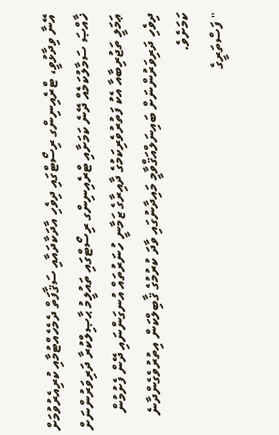އޭނާ ވިދާޅުވީ، ޓްރެއިނިންގ ރިސޯޓްގައި ދިވެހި އާދަކާދައާއި ސަޤާފަތް ދެމެހެއްޓުމާއި ކުރިއެރުވުމަށް ޚާއްޞަ ސަމާލުކަމެއް ދޭނެ ކަމަށާއި ޓްރެއިނިންގ ރިސޯޓްގައި ތައުލީމު ޙާޞިލްކުރާ ދަރިވަރުންނަށް ޢަމަލީ ތަޖުރިބާއާ އެކު ފަތުރުވެރިކަމުގެ ދާއިރާގެ ޒަމާނީ ހުނަރުތައް އުނގަންނައި ދޭން ފެށުމުން ދިވެހި ދަރިވަރުންނަށް ބައިނަލްއަޤްވާމީ މައިދާނުގައި ވާދަ ކުރުމުގެ ޤާބިލްކަން އިތުރުވެގެންދާނެ ކަމަށެވެ.
" ފަސްތަރީގެ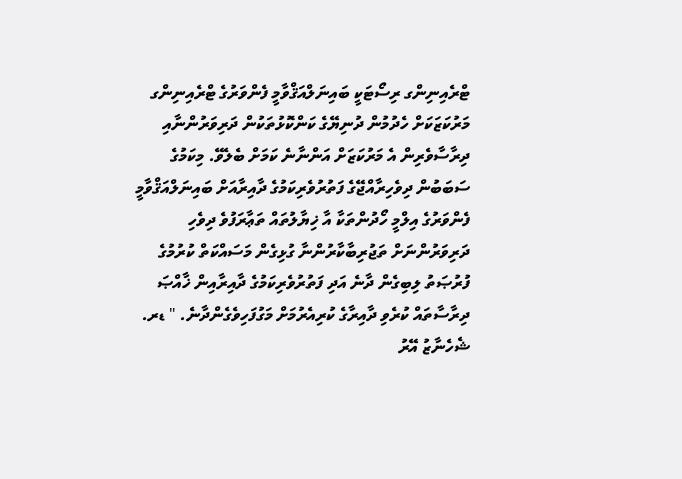ޓްރެއިނިންގ ރިސޯޓަކީ ބައިނަލްއަޤްވާމީ ފެންވަރުގެ ޓްރެއިނިންގ މަރުކަޒަކަށް ހެދުމުން ދުނިޔޭގެ ކަންކޮޅުތަކުން ދަރިވަރުންނާއި ދިރާސާވެރިން އެ މަރުކަޒަށް އަންނާނެ ކަމަށް ބެލެވޭ. މިކަމުގެ ސަބަބުން ދިވެހިރާއްޖޭގެ ފަތުރުވެރިކަމުގެ ދާއިރާއަށް ބައިނަލްއަޤްވާމީ ފެންވަރުގެ އިލްމީ ހޯދުންތަކާ އާ ޚިޔާލުތައް ތަޢާރަފުވެ ދިވެހި ދަރިވަރުންނަށް ތަޖުރިބާކާރުންނާ ގުޅިގެން މަސައްކަތް ކުރުމުގެ ފުރުޞަތު ލިބިގެން ދާނެ އަދި ފަތުރުވެރިކަމުގެ ދާއިރާއިން ޚާއްޞަ ދިރާސާތައް ކުރެވި ދާއިރާގެ ކުރިއެރުމަށް މަގުފަހިވެގެންދާނެ. " ޑރ. ޝެހެނާޒު އޭރު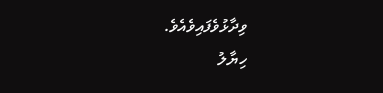ވިދާޅުވެފައިވެއެވެ.
ހިޔާލު